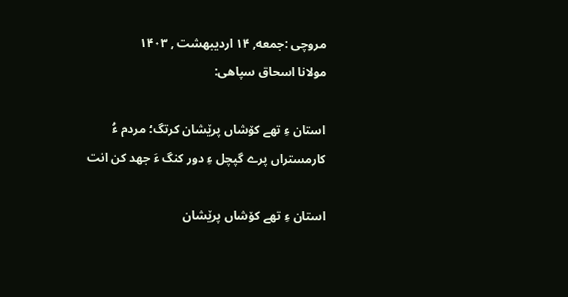مروچی :جمعه, ۱۴ اردیبهشت , ۱۴۰۳
مولانا اسحاق سپاهی:

استان ءِ تهے کۆشاں پرێشان کرتگ؛ مردم ءُ کارمستراں پرے گپچل ءِ دور کنگ ءَ جهد کن انت

استان ءِ تهے کۆشاں پرێشان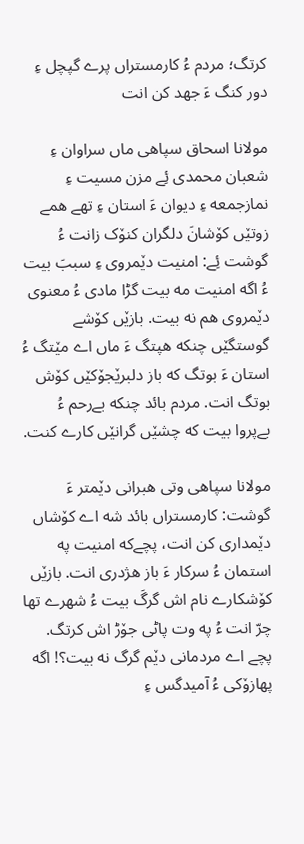کرتگ؛ مردم ءُ کارمستراں پرے گپچل ءِ دور کنگ ءَ جهد کن انت

مولانا اسحاق سپاهی ماں سراوان ءِ شعبان محمدی ئِے مزن مسیت ءِ نمازجمعه ءِ دیوان ءَ استان ءِ تهے همے زوتێں کۆشانَ دلگران کنۆک زانت ءُ گوشت ئِے: امنیت دێمروی ءِ سببَ بیت ءُ اگه امنیت مه بیت گڑا مادی ءُ معنوی دێمروی هم نه بیت. بازێں کۆشے گوستگێں چنکه هپتگ ءَ ماں اے مێتگ ءُ استان ءَ بوتگ که باز دلبرێجۆکێں کۆش بوتگ انت. مردم بائد چنکه بےرحم ءُ بےپروا بیت که چشێں گرانێں کارے کنت.

مولانا سپاهی وتی هبرانی دێمتر ءَ گوشت: کارمستراں بائد شه اے کۆشاں دێمداری کن انت، پچےکه امنیت په استمان ءُ سرکار ءَ باز هژدری انت. بازێں کۆشکارے نام اش گرگَ بیت ءُ شهرے تها چرّ انت ءُ په وت پاٹی جۆڑ اش کرتگ. پچے اے مردمانی دێم گرگ نه بیت؟! اگه پهازۆکی ءُ آمیدگس ءِ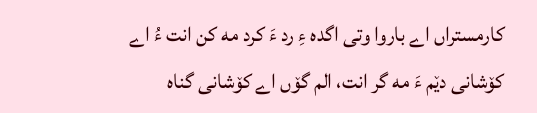کارمستراں اے باروا وتی اگده ءِ رد ءَ کرد مه کن انت ءُ اے کۆشانی دێم ءَ مه گر انت، الم گۆں اے کۆشانی گناه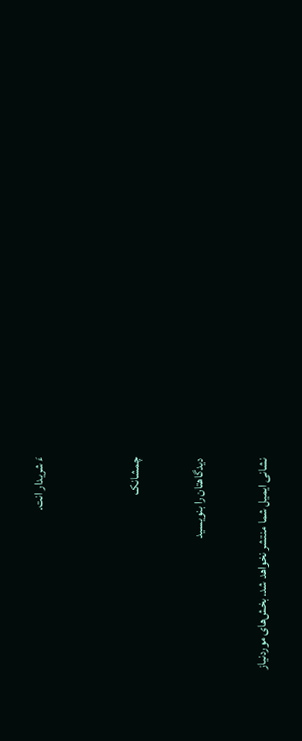ءَ شریدار انت.


چمشانک

دیدگاهتان را بنویسید

نشانی ایمیل شما منتشر نخواهد شد. بخش‌های موردنیاز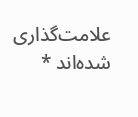علامت‌گذاری شده‌اند *